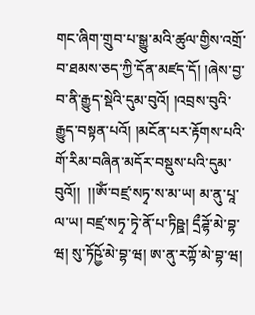གང་ཞིག་གྲུབ་པ་སྒྱུ་མའི་ཚུལ་གྱིས་འགྲོ་བ་ཐམས་ཅད་ཀྱི་དོན་མཛད་དོ། །ཞེས་བྱ་བ་ནི་རྒྱུད་སྡེའི་དུམ་བུའོ། །འབྲས་བུའི་རྒྱུད་བསྟན་པའོ། །མངོན་པར་རྟོགས་པའི་གོ་རིམ་བཞིན་མདོར་བསྡུས་པའི་དུམ་བུའོ།།  །།ཨོཾ་བཛྲ་སཏྭ་ས་མ་ཡ། མ་ནུ་པཱ་ལ་ཡ། བཛྲ་སཏྭ་ཏྭེ་ནོ་པ་ཏིཥྛ། དྲྀཌྷོ་མེ་བྷ་ཝ། སུ་ཏོཥྱོ་མེ་བྷ་ཝ། ཨ་ནུ་རཀྟོ་མེ་བྷ་ཝ།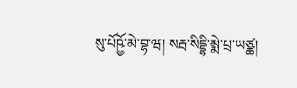སུ་པོཥྱོ་མེ་བྷ་ཝ། སརྦ་སིདྡྷི་མྨེ་པྲ་ཡཙྪ།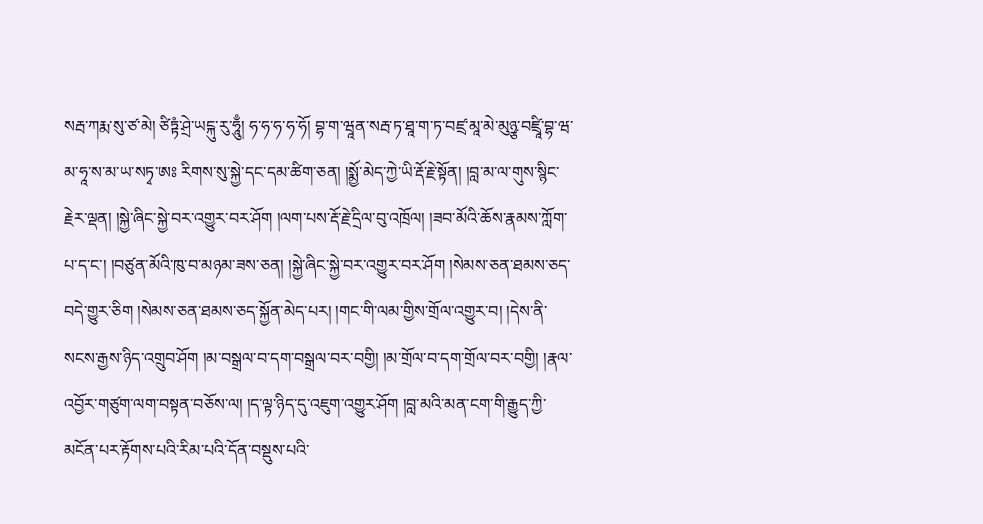སརྦ་ཀརྨ་སུ་ཙ་མེ། ཙིཏྟཾ་ཤྲེ་ཡངྐུ་རུ་ཧཱུྃ། ཧ་ཧ་ཧ་ཧ་ཧོ། བྷ་ག་ཝཱན་སརྦ་ཏ་ཐཱ་ག་ཏ་བཛྲ་མཱ་མེ་མུཉྩ་བཛྲཱི་བྷ་ཝ་མ་ཧཱ་ས་མ་ཡ་སཏྭ་ཨཿ རིགས་སུ་སྐྱེ་དང་དམ་ཚིག་ཅན། །སྨྱོ་མེད་ཀྱེ་ཡི་རྡོ་རྗེ་སྟོན། །བླ་མ་ལ་གུས་སྙིང་རྗེར་ལྡན། །སྐྱེ་ཞིང་སྐྱེ་བར་འགྱུར་བར་ཤོག །ལག་པས་རྡོ་རྗེ་དྲིལ་བུ་འཁྲོལ། །ཟབ་མོའི་ཆོས་རྣམས་ཀློག་པ་ད་ང་། །བཙུན་མོའི་ཁུ་བ་མཉམ་ཟས་ཅན། །སྐྱེ་ཞིང་སྐྱེ་བར་འགྱུར་བར་ཤོག །སེམས་ཅན་ཐམས་ཅད་བདེ་གྱུར་ཅིག །སེམས་ཅན་ཐམས་ཅད་སྐྱོན་མེད་པར། །གང་གི་ལམ་གྱིས་གྲོལ་འགྱུར་བ། །དེས་ནི་སངས་རྒྱས་ཉིད་འགྲུབ་ཤོག །མ་བསྒྲལ་བ་དག་བསྒྲལ་བར་བགྱི། །མ་གྲོལ་བ་དག་གྲོལ་བར་བགྱི། །རྣལ་འབྱོར་གཙུག་ལག་བསྟན་བཅོས་ལ། །ད་ལྟ་ཉིད་དུ་འཇུག་འགྱུར་ཤོག །བླ་མའི་མན་ངག་གི་རྒྱུད་ཀྱི་མངོན་པར་རྟོགས་པའི་རིམ་པའི་དོན་བསྡུས་པའི་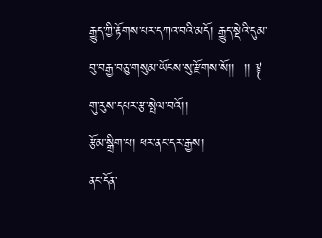རྒྱུད་ཀྱི་རྟོགས་པར་དཀའ་བའི་མདོ། རྒྱུད་སྡེའི་དུམ་བུ་བརྒྱ་བཅུ་གསུམ་ཡོངས་སུ་རྫོགས་སོ།།  །། ༈ གུ་རུས་དཔར་རྩ་སྤེལ་བའོ།།
རྩོམ་སྒྲིག་པ། ཕར་ནང་དར་རྒྱས།
ནང་དོན་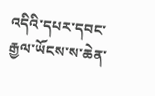འདིའི་དཔར་དབང་རྒྱལ་ཡོངས་ས་ཆེན་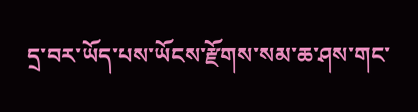དྲ་བར་ཡོད་པས་ཡོངས་རྫོགས་སམ་ཆ་ཤས་གང་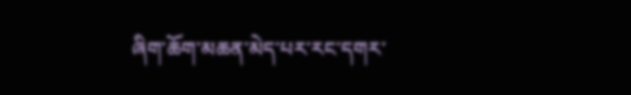ཞིག་ཆོག་མཆན་མེད་པར་རང་དགར་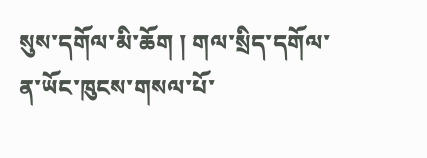སུས་དགོལ་མི་ཆོག ། གལ་སྲིད་དགོལ་ན་ཡོང་ཁུངས་གསལ་པོ་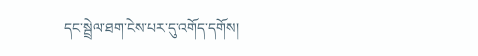དང་སྦྲེལ་ཐག་ངེས་པར་དུ་འགོད་དགོས།